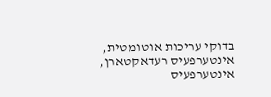בדוקי עריכות אוטומטית, אינטערפעיס רעדאקטארן, אינטערפעיס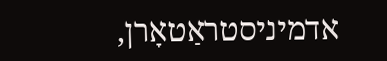אדמיניסטראַטאָרן,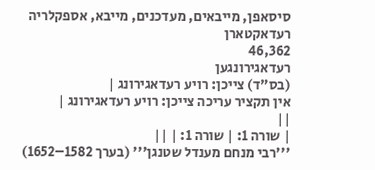סיסאפן, מייבאים, מעדכנים, מייבא, אספקלריה רעדאקטארן
46,362
רעדאגירונגען
(בס"ד) צייכן: רויע רעדאגירונג |
אין תקציר עריכה צייכן: רויע רעדאגירונג |
||
| שורה 1: | שורה 1: | ||
'''רבי מנחם מענדל שטנגן''' (בערך 1582–1652)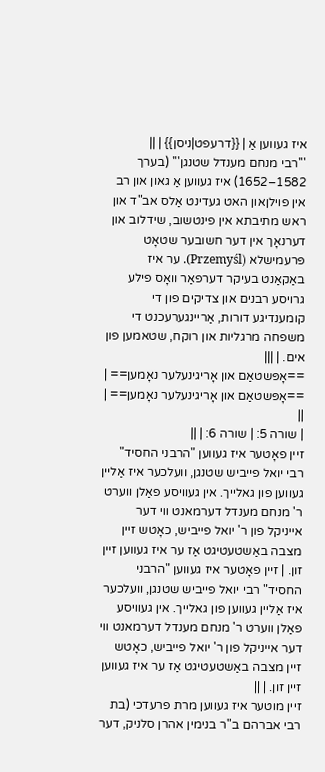איז געווען אַ | {{דרעפט|ניסן}} | ||
'''רבי מנחם מענדל שטנגן''' (בערך 1582–1652) איז געווען אַ גאון און רב אין פוילןאון האט געדינט אַלס אב"ד און ראש מתיבתא אין פינטשוב, שידלוב און דערנאָך אין דער חשובער שטאָט פּרעמישלא (Przemyśl). ער איז באַקאַנט בעיקר דערפאַר וואָס פילע גרויסע רבנים און צדיקים פון די קומענדיגע דורות, אַריינגערעכנט די משפחה מרגליות און רוקח, שטאמען פון אים. | |||
==אָפּשטאַם און אָריגינעלער נאָמען== | ==אָפּשטאַם און אָריגינעלער נאָמען== | ||
| שורה 5: | שורה 6: | ||
זיין פאָטער איז געווען "הרבני החסיד" רבי יואל פייביש שטנגן, וועלכער איז אַליין געווען פון גאלייך. אין געוויסע פאַלן ווערט ר' מנחם מענדל דערמאנט ווי דער אייניקל פון ר' יואל פייביש, כאָטש זיין מצבה באַשטעטיגט אַז ער איז געווען זיין זון. | זיין פאָטער איז געווען "הרבני החסיד" רבי יואל פייביש שטנגן, וועלכער איז אַליין געווען פון גאלייך. אין געוויסע פאַלן ווערט ר' מנחם מענדל דערמאנט ווי דער אייניקל פון ר' יואל פייביש, כאָטש זיין מצבה באַשטעטיגט אַז ער איז געווען זיין זון. | ||
זיין מוטער איז געווען מרת פרעדכי (בת רבי אברהם ב"ר בנימין אהרן סלניק, דער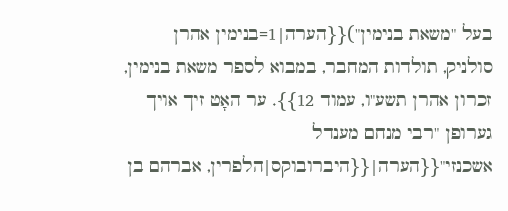בעל "משאת בנימין"){{הערה|1=בנימין אהרן סולניק, תולדות המחבר, במבוא לספר משאת בנימין, זכרון אהרן תשע"ו, עמוד 12}}. ער האָט זיך אויך גערופן "רבי מנחם מענדל אשכנזי"{{הערה|{{היברובוקס|הלפרין, אברהם בן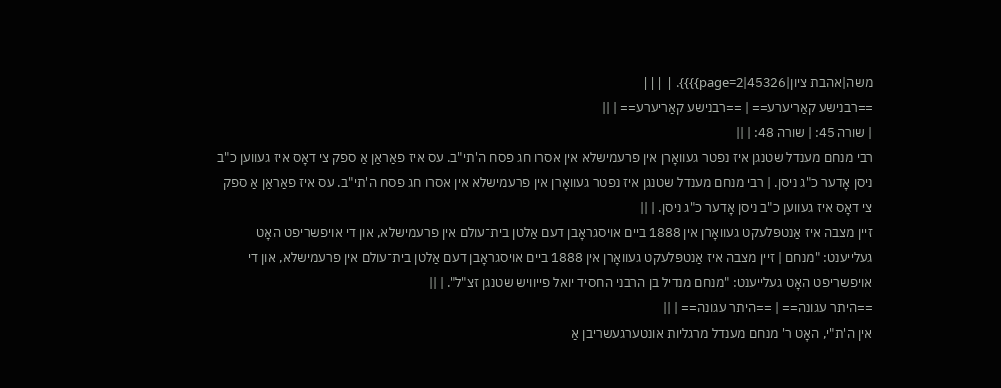משה|אהבת ציון|45326|page=2}}}}. | |||
==רבנישע קאַריערע== | ==רבנישע קאַריערע== | ||
| שורה 45: | שורה 48: | ||
רבי מנחם מענדל שטנגן איז נפטר געוואָרן אין פרעמישלא אין אסרו חג פסח ה'תי"ב. עס איז פאַראַן אַ ספק צי דאָס איז געווען כ"ב ניסן אָדער כ"ג ניסן. | רבי מנחם מענדל שטנגן איז נפטר געוואָרן אין פרעמישלא אין אסרו חג פסח ה'תי"ב. עס איז פאַראַן אַ ספק צי דאָס איז געווען כ"ב ניסן אָדער כ"ג ניסן. | ||
זיין מצבה איז אַנטפּלעקט געוואָרן אין 1888 ביים אויסגראָבן דעם אַלטן בית־עולם אין פרעמישלא, און די אויפשריפט האָט געלייענט: "מנחם | זיין מצבה איז אַנטפּלעקט געוואָרן אין 1888 ביים אויסגראָבן דעם אַלטן בית־עולם אין פרעמישלא, און די אויפשריפט האָט געלייענט: "מנחם מנדיל בן הרבני החסיד יואל פייוויש שטנגן זצ"ל". | ||
==היתר עגונה== | ==היתר עגונה== | ||
אין ה'ת"י, האָט ר' מנחם מענדל מרגליות אונטערגעשריבן אַ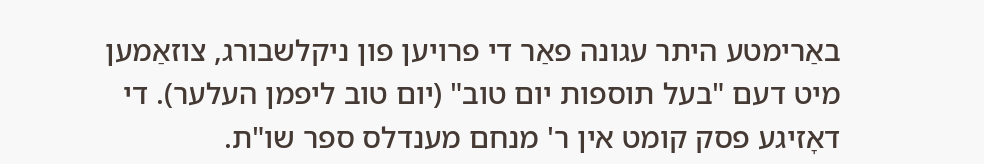באַרימטע היתר עגונה פאַר די פרויען פון ניקלשבורג, צוזאַמען מיט דעם "בעל תוספות יום טוב" (יום טוב ליפמן העלער). די דאָזיגע פסק קומט אין ר' מנחם מענדלס ספר שו"ת.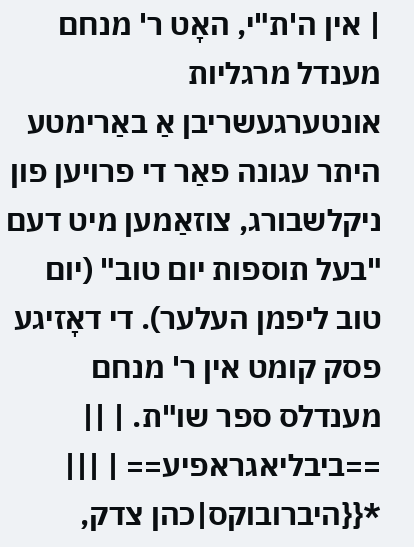| אין ה'ת"י, האָט ר' מנחם מענדל מרגליות אונטערגעשריבן אַ באַרימטע היתר עגונה פאַר די פרויען פון ניקלשבורג, צוזאַמען מיט דעם "בעל תוספות יום טוב" (יום טוב ליפמן העלער). די דאָזיגע פסק קומט אין ר' מנחם מענדלס ספר שו"ת. | ||
==ביבליאגראפיע== | |||
*{{היברובוקס|כהן צדק,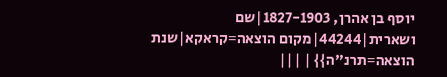יוסף בן אהרן, 1827-1903|שם ושארית|44244|מקום הוצאה=קראקא|שנת הוצאה=תרנ"ה}} | |||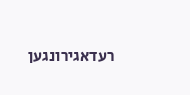רעדאגירונגען